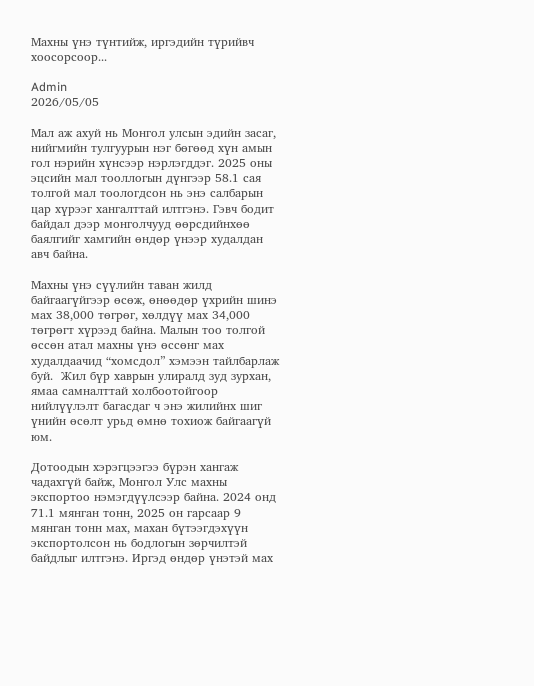Махны үнэ түнтийж, иргэдийн түрийвч хоосорсоор...

Admin
2026/05/05

Мал аж ахуй нь Монгол улсын эдийн засаг, нийгмийн тулгуурын нэг бөгөөд хүн амын гол нэрийн хүнсээр нэрлэгддэг. 2025 оны эцсийн мал тооллогын дүнгээр 58.1 сая толгой мал тоологдсон нь энэ салбарын цар хүрээг хангалттай илтгэнэ. Гэвч бодит байдал дээр монголчууд өөрсдийнхөө баялгийг хамгийн өндөр үнээр худалдан авч байна.

Махны үнэ сүүлийн таван жилд байгаагүйгээр өсөж, өнөөдөр үхрийн шинэ мах 38,000 төгрөг, хөлдүү мах 34,000 төгрөгт хүрээд байна. Малын тоо толгой өссөн атал махны үнэ өссөнг мах худалдаачид “хомсдол” хэмээн тайлбарлаж буй.  Жил бүр хаврын улиралд зуд зурхан, ямаа самналттай холбоотойгоор нийлүүлэлт багасдаг ч энэ жилийнх шиг үнийн өсөлт урьд өмнө тохиож байгаагүй юм.

Дотоодын хэрэгцээгээ бүрэн хангаж чадахгүй байж, Монгол Улс махны экспортоо нэмэгдүүлсээр байна. 2024 онд 71.1 мянган тонн, 2025 он гарсаар 9 мянган тонн мах, махан бүтээгдэхүүн экспортолсон нь бодлогын зөрчилтэй байдлыг илтгэнэ. Иргэд өндөр үнэтэй мах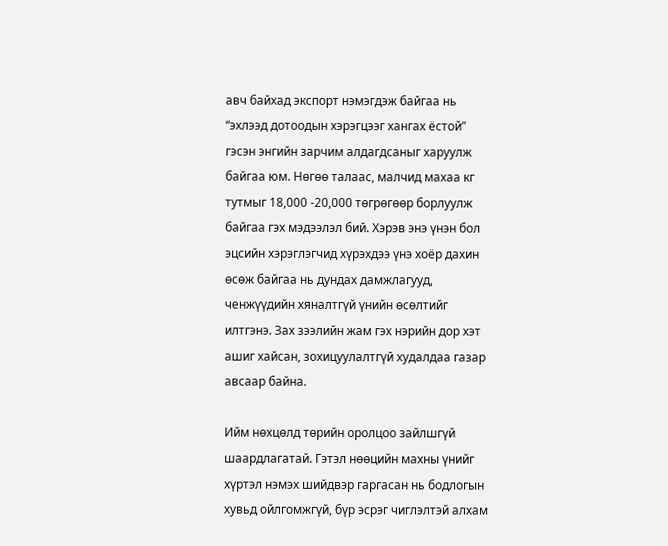авч байхад экспорт нэмэгдэж байгаа нь “эхлээд дотоодын хэрэгцээг хангах ёстой” гэсэн энгийн зарчим алдагдсаныг харуулж байгаа юм. Нөгөө талаас, малчид махаа кг тутмыг 18,000 -20,000 төгрөгөөр борлуулж байгаа гэх мэдээлэл бий. Хэрэв энэ үнэн бол эцсийн хэрэглэгчид хүрэхдээ үнэ хоёр дахин өсөж байгаа нь дундах дамжлагууд, ченжүүдийн хяналтгүй үнийн өсөлтийг илтгэнэ. Зах зээлийн жам гэх нэрийн дор хэт ашиг хайсан, зохицуулалтгүй худалдаа газар авсаар байна.

Ийм нөхцөлд төрийн оролцоо зайлшгүй шаардлагатай. Гэтэл нөөцийн махны үнийг хүртэл нэмэх шийдвэр гаргасан нь бодлогын хувьд ойлгомжгүй, бүр эсрэг чиглэлтэй алхам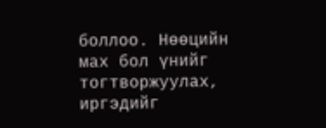боллоо. Нөөцийн мах бол үнийг тогтворжуулах, иргэдийг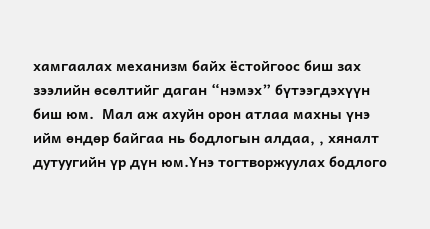хамгаалах механизм байх ёстойгоос биш зах зээлийн өсөлтийг даган “нэмэх” бүтээгдэхүүн биш юм.  Мал аж ахуйн орон атлаа махны үнэ ийм өндөр байгаа нь бодлогын алдаа, , хяналт дутуугийн үр дүн юм.Үнэ тогтворжуулах бодлого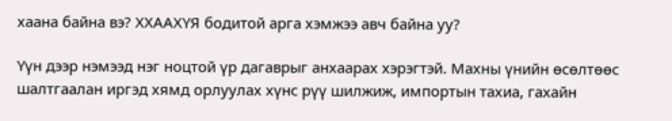хаана байна вэ? ХХААХҮЯ бодитой арга хэмжээ авч байна уу?

Үүн дээр нэмээд нэг ноцтой үр дагаврыг анхаарах хэрэгтэй. Махны үнийн өсөлтөөс шалтгаалан иргэд хямд орлуулах хүнс рүү шилжиж, импортын тахиа, гахайн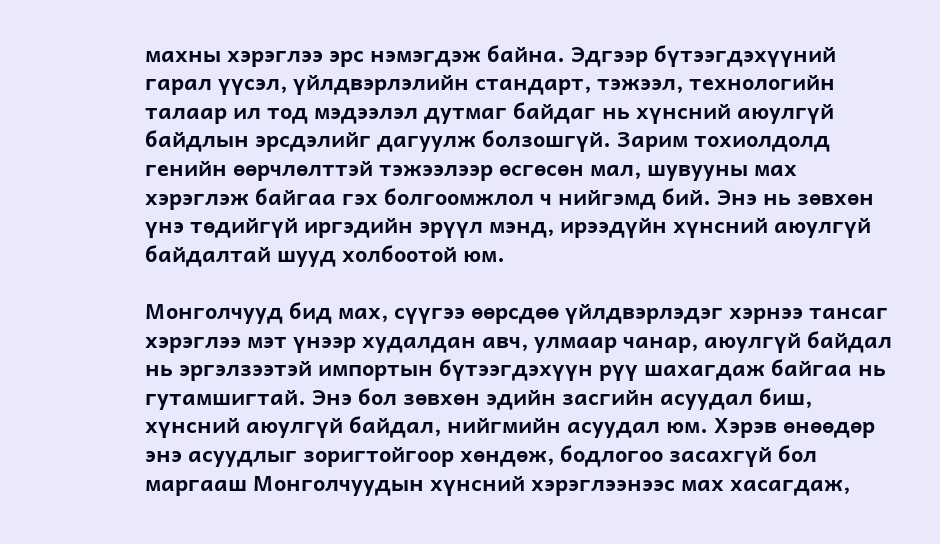махны хэрэглээ эрс нэмэгдэж байна. Эдгээр бүтээгдэхүүний гарал үүсэл, үйлдвэрлэлийн стандарт, тэжээл, технологийн талаар ил тод мэдээлэл дутмаг байдаг нь хүнсний аюулгүй байдлын эрсдэлийг дагуулж болзошгүй. Зарим тохиолдолд генийн өөрчлөлттэй тэжээлээр өсгөсөн мал, шувууны мах хэрэглэж байгаа гэх болгоомжлол ч нийгэмд бий. Энэ нь зөвхөн үнэ төдийгүй иргэдийн эрүүл мэнд, ирээдүйн хүнсний аюулгүй байдалтай шууд холбоотой юм.

Монголчууд бид мах, сүүгээ өөрсдөө үйлдвэрлэдэг хэрнээ тансаг хэрэглээ мэт үнээр худалдан авч, улмаар чанар, аюулгүй байдал нь эргэлзээтэй импортын бүтээгдэхүүн рүү шахагдаж байгаа нь гутамшигтай. Энэ бол зөвхөн эдийн засгийн асуудал биш, хүнсний аюулгүй байдал, нийгмийн асуудал юм. Хэрэв өнөөдөр энэ асуудлыг зоригтойгоор хөндөж, бодлогоо засахгүй бол маргааш Монголчуудын хүнсний хэрэглээнээс мах хасагдаж,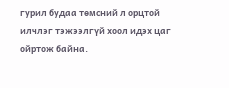гурил будаа төмсний л орцтой илчлэг тэжээлгүй хоол идэх цаг ойртож байна.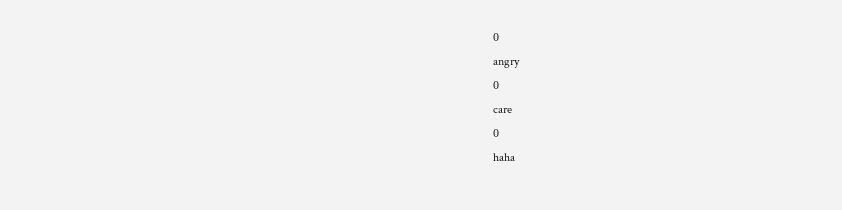0
angry
0
care
0
haha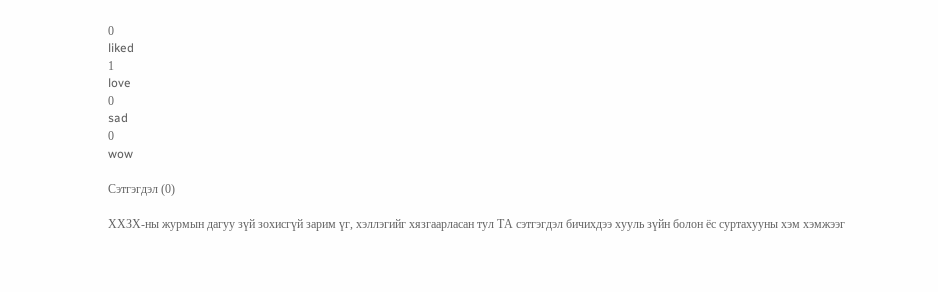0
liked
1
love
0
sad
0
wow

Сэтгэгдэл (0)

ХХЗХ-ны журмын дагуу зүй зохисгүй зарим үг, хэллэгийг хязгаарласан тул ТА сэтгэгдэл бичихдээ хууль зүйн болон ёс суртахууны хэм хэмжээг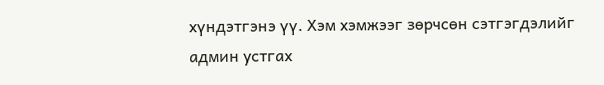хүндэтгэнэ үү. Хэм хэмжээг зөрчсөн сэтгэгдэлийг админ устгах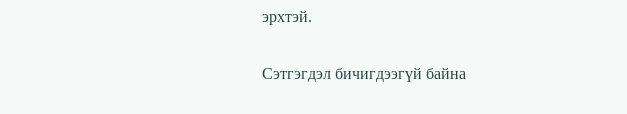эрхтэй.

Сэтгэгдэл бичигдээгүй байна